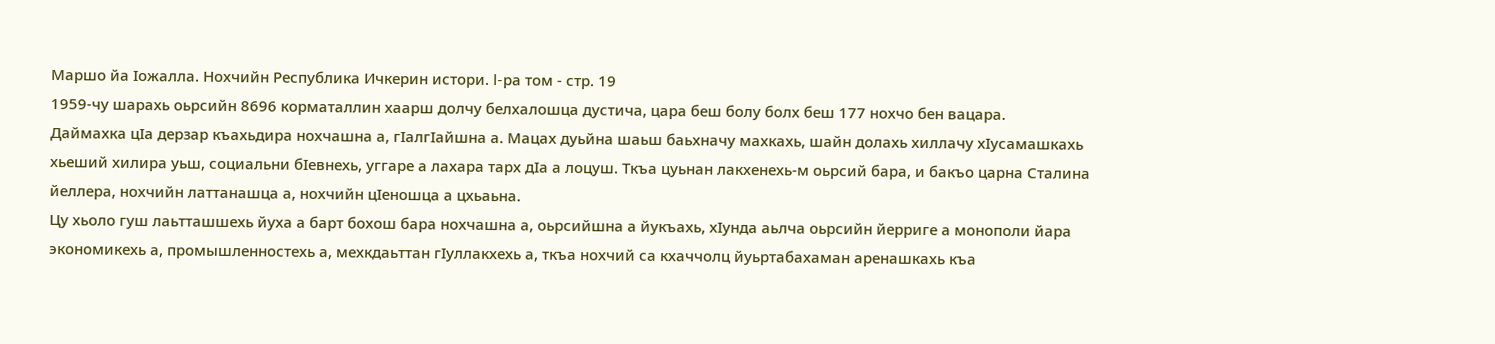Маршо йа Iожалла. Нохчийн Республика Ичкерин истори. I-ра том - стр. 19
1959-чу шарахь оьрсийн 8696 корматаллин хаарш долчу белхалошца дустича, цара беш болу болх беш 177 нохчо бен вацара.
Даймахка цIа дерзар къахьдира нохчашна а, гIалгIайшна а. Мацах дуьйна шаьш баьхначу махкахь, шайн долахь хиллачу хIусамашкахь хьеший хилира уьш, социальни бIевнехь, уггаре а лахара тарх дIа а лоцуш. Ткъа цуьнан лакхенехь-м оьрсий бара, и бакъо царна Сталина йеллера, нохчийн латтанашца а, нохчийн цIеношца а цхьаьна.
Цу хьоло гуш лаьтташшехь йуха а барт бохош бара нохчашна а, оьрсийшна а йукъахь, хIунда аьлча оьрсийн йерриге а монополи йара экономикехь а, промышленностехь а, мехкдаьттан гIуллакхехь а, ткъа нохчий са кхаччолц йуьртабахаман аренашкахь къа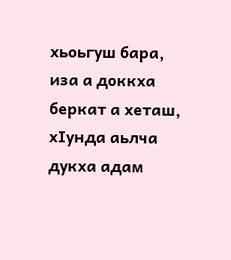хьоьгуш бара, иза а доккха беркат а хеташ, хIунда аьлча дукха адам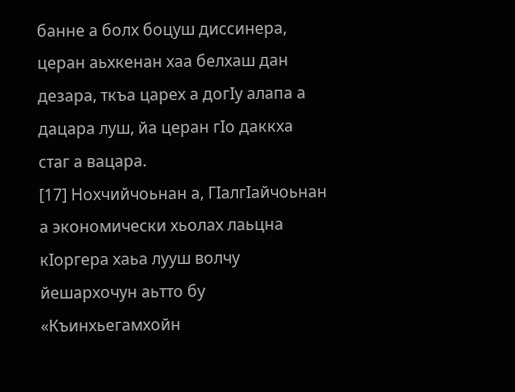банне а болх боцуш диссинера, церан аьхкенан хаа белхаш дан дезара, ткъа царех а догIу алапа а дацара луш, йа церан гIо даккха стаг а вацара.
[17] Нохчийчоьнан а, ГIалгIайчоьнан а экономически хьолах лаьцна кIоргера хаьа лууш волчу йешархочун аьтто бу «Къинхьегамхойн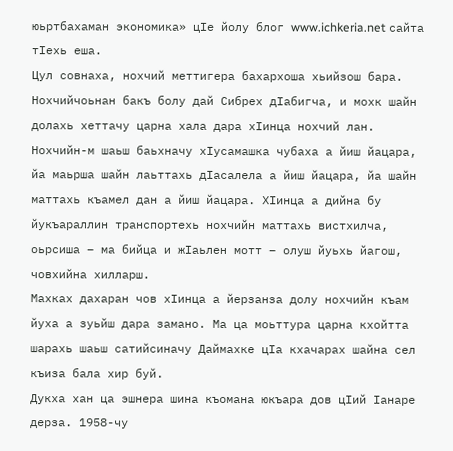юьртбахаман экономика» цIе йолу блог www.ichkeria.net сайта тIехь еша.
Цул совнаха, нохчий меттигера бахархоша хьийзош бара. Нохчийчоьнан бакъ болу дай Сибрех дIабигча, и мохк шайн долахь хеттачу царна хала дара хIинца нохчий лан.
Нохчийн-м шаьш баьхначу хIусамашка чубаха а йиш йацара, йа маьрша шайн лаьттахь дIасалела а йиш йацара, йа шайн маттахь къамел дан а йиш йацара. ХIинца а дийна бу йукъараллин транспортехь нохчийн маттахь вистхилча, оьрсиша – ма бийца и жIаьлен мотт – олуш йуьхь йагош, човхийна хилларш.
Махках дахаран чов хIинца а йерзанза долу нохчийн къам йуха а зуьйш дара замано. Ма ца моьттура царна кхойтта шарахь шаьш сатийсиначу Даймахке цIа кхачарах шайна сел къиза бала хир буй.
Дукха хан ца эшнера шина къомана юкъара дов цIий Iанаре дерза. 1958-чу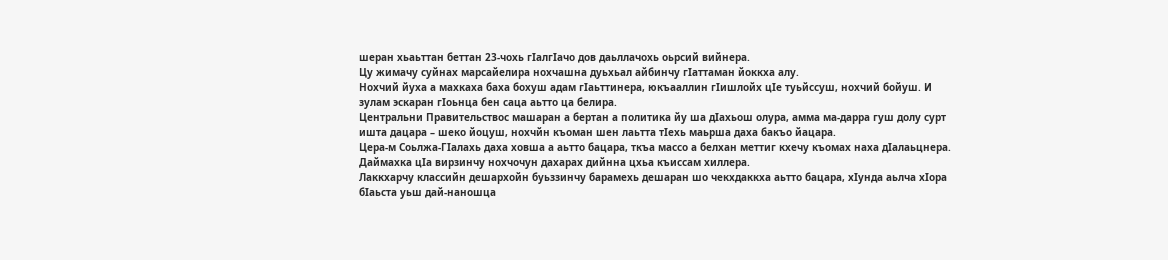шеран хьаьттан беттан 23-чохь гIалгIачо дов даьллачохь оьрсий вийнера.
Цу жимачу суйнах марсайелира нохчашна дуьхьал айбинчу гIаттаман йоккха алу.
Нохчий йуха а махкаха баха бохуш адам гIаьттинера, юкъааллин гIишлойх цIе туьйссуш, нохчий бойуш. И зулам эскаран гIоьнца бен саца аьтто ца белира.
Центральни Правительствос машаран а бертан а политика йу ша дIахьош олура, амма ма-дарра гуш долу сурт ишта дацара – шеко йоцуш, нохчйн къоман шен лаьтта тIехь маьрша даха бакъо йацара.
Цера-м Соьлжа-ГIалахь даха ховша а аьтто бацара, ткъа массо а белхан меттиг кхечу къомах наха дIалаьцнера. Даймахка цIа вирзинчу нохчочун дахарах дийнна цхьа къиссам хиллера.
Лаккхарчу классийн дешархойн буьззинчу барамехь дешаран шо чекхдаккха аьтто бацара, хIунда аьлча хIора бIаьста уьш дай-наношца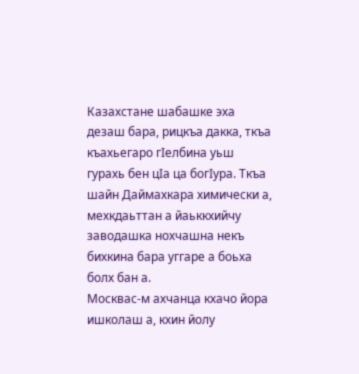Казахстане шабашке эха дезаш бара, рицкъа дакка, ткъа къахьегаро гIелбина уьш гурахь бен цIа ца богIура. Ткъа шайн Даймахкара химически а, мехкдаьттан а йаьккхийчу заводашка нохчашна некъ бихкина бара уггаре а боьха болх бан а.
Москвас-м ахчанца кхачо йора ишколаш а, кхин йолу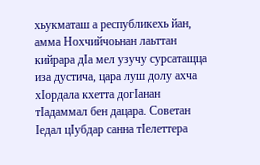хьукматаш а республикехь йан, амма Нохчийчоьнан лаьттан кийрара дIа мел узучу сурсатащца иза дустича, цара луш долу ахча хIордала кхетта догIанан тIадаммал бен дацара. Советан Iедал цIубдар санна тIелеттера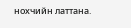нохчийн латтана.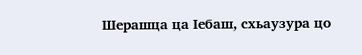Шерашца ца Iебаш, схьаузура цо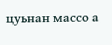цуьнан массо а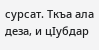сурсат. Ткъа ала деза, и цIубдар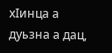хIинца а дуьзна а дац,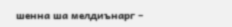шенна ша мелдиънарг –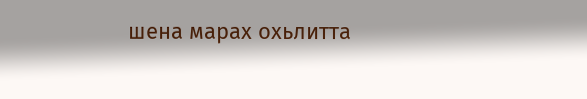шена марах охьлитта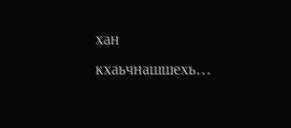хан кхаьчнашшехь…